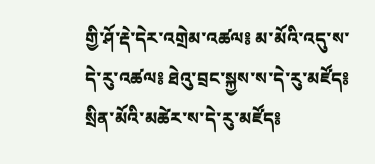གྱི་ཤོ་རྡེ་དེར་འགྲེམ་འཚལ༔ མ་མོའི་འདུ་ས་དེ་རུ་འཚལ༔ ཐེའུ་བྲང་སྐྱས་ས་དེ་རུ་མཛོད༔ སྲིན་མོའི་མཚེར་ས་དེ་རུ་མཛོད༔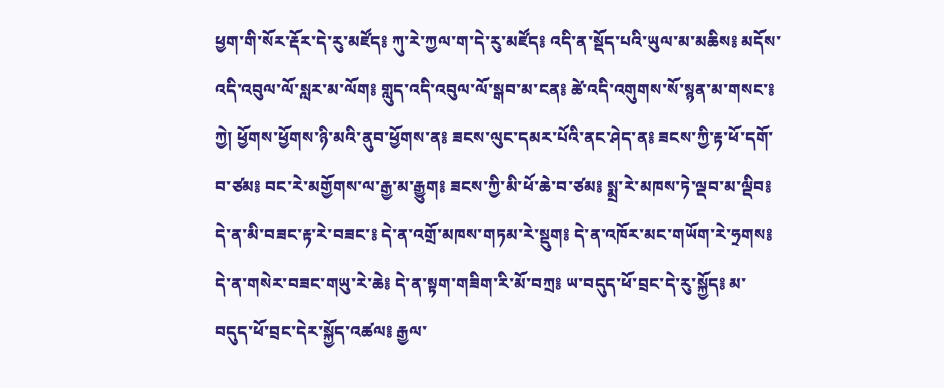ཕྱག་གི་སོར་རྡོར་དེ་རུ་མཛོད༔ ཀུ་རེ་ཀྱལ་ག་དེ་རུ་མཛོད༔ འདི་ན་སྡོད་པའི་ཡུལ་མ་མཆིས༔ མདོས་འདི་འབུལ་ལོ་སླར་མ་ལོག༔ གླུད་འདི་འབུལ་ལོ་སྒབ་མ་ངན༔ ཚེ་འདི་འགུགས་སོ་སྙན་མ་གསང་༔ ཀྱེ། ཕྱོགས་ཕྱོགས་ཉི་མའི་ནུབ་ཕྱོགས་ན༔ ཟངས་ལུང་དམར་པོའི་ནང་ཤེད་ན༔ ཟངས་ཀྱི་རྟ་ཕོ་དགོ་བ་ཙམ༔ བང་རེ་མགྱོགས་ལ་རྒྱ་མ་རྒྱུག༔ ཟངས་ཀྱི་མི་ཕོ་ཆེ་བ་ཙམ༔ སྨྲ་རེ་མཁས་ཏེ་ལྡབ་མ་ལྡིབ༔ དེ་ན་མི་བཟང་རྟ་རེ་བཟང་༔ དེ་ན་འགྲོ་མཁས་གཏམ་རེ་སྡུག༔ དེ་ན་འཁོར་མང་གཡོག་རེ་ཧྲགས༔ དེ་ན་གསེར་བཟང་གཡུ་རེ་ཆེ༔ དེ་ན་སྟག་གཟིག་རི་མོ་བཀྲ༔ ཡ་བདུད་ཕོ་བྲང་དེ་རུ་སྐྱོད༔ མ་བདུད་ཕོ་བྲང་དེར་སྐྱོད་འཚལ༔ རྒྱལ་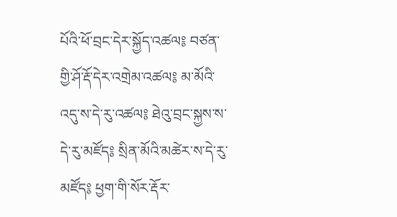པོའི་ཕོ་བྲང་དེར་སྐྱོད་འཚལ༔ བཙན་གྱི་ཤོ་རྡོ་དེར་འགྲེམ་འཚལ༔ མ་མོའི་འདུ་ས་དེ་རུ་འཚལ༔ ཐེའུ་བྲང་སྐྱས་ས་དེ་རུ་མཛོད༔ སྲིན་མོའི་མཚེར་ས་དེ་རུ་མཛོད༔ ཕྱག་གི་སོར་རྡོར་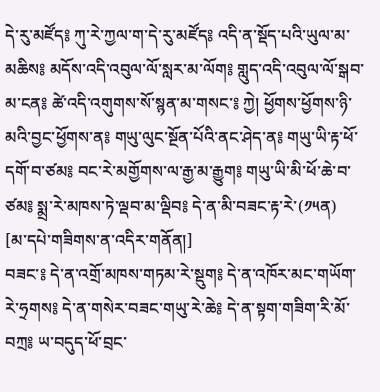དེ་རུ་མཛོད༔ ཀུ་རེ་ཀྱལ་ག་དེ་རུ་མཛོད༔ འདི་ན་སྡོད་པའི་ཡུལ་མ་མཆིས༔ མདོས་འདི་འབུལ་ལོ་སླར་མ་ལོག༔ གླུད་འདི་འབུལ་ལོ་སྒབ་མ་ངན༔ ཚེ་འདི་འགུགས་སོ་སྙན་མ་གསང་༔ ཀྱེ། ཕྱོགས་ཕྱོགས་ཉི་མའི་བྱང་ཕྱོགས་ན༔ གཡུ་ལུང་སྔོན་པོའི་ནང་ཤེད་ན༔ གཡུ་ཡི་རྟ་ཕོ་དགོ་བ་ཙམ༔ བང་རེ་མགྱོགས་ལ་རྒྱ་མ་རྒྱུག༔ གཡུ་ཡི་མི་ཕོ་ཆེ་བ་ཙམ༔ སྨྲ་རེ་མཁས་ཏེ་ལྡབ་མ་ལྡིབ༔ དེ་ན་མི་བཟང་རྟ་རེ་(༡༥ན)
[མ་དཔེ་གཟིགས་ན་འདིར་གནོན།]
བཟང་༔ དེ་ན་འགྲོ་མཁས་གཏམ་རེ་སྡུག༔ དེ་ན་འཁོར་མང་གཡོག་རེ་ཧྲགས༔ དེ་ན་གསེར་བཟང་གཡུ་རེ་ཆེ༔ དེ་ན་སྟག་གཟིག་རི་མོ་བཀྲ༔ ཡ་བདུད་ཕོ་བྲང་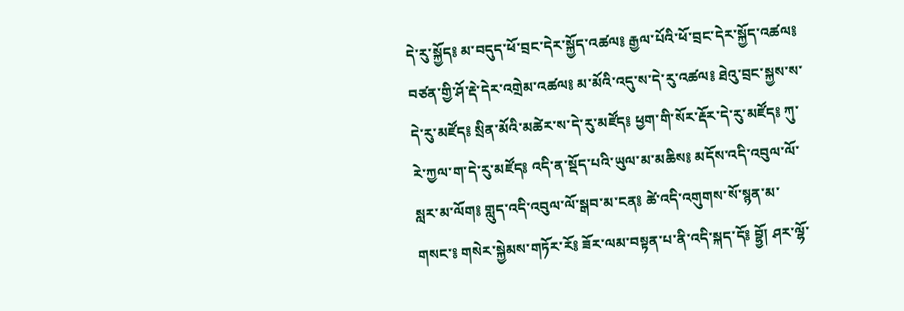དེ་རུ་སྐྱོད༔ མ་བདུད་ཕོ་བྲང་དེར་སྐྱོད་འཚལ༔ རྒྱལ་པོའི་ཕོ་བྲང་དེར་སྐྱོད་འཚལ༔ བཙན་གྱི་ཤོ་རྡེ་དེར་འགྲེམ་འཚལ༔ མ་མོའི་འདུ་ས་དེ་རུ་འཚལ༔ ཐེའུ་བྲང་སྐྱས་ས་དེ་རུ་མཛོད༔ སྲིན་མོའི་མཚེར་ས་དེ་རུ་མཛོད༔ ཕྱག་གི་སོར་རྡོར་དེ་རུ་མཛོད༔ ཀུ་རེ་ཀྱལ་ག་དེ་རུ་མཛོད༔ འདི་ན་སྡོད་པའི་ཡུལ་མ་མཆིས༔ མདོས་འདི་འབུལ་ལོ་སླར་མ་ལོག༔ གླུད་འདི་འབུལ་ལོ་སྒབ་མ་ངན༔ ཚེ་འདི་འགུགས་སོ་སྙན་མ་གསང་༔ གསེར་སྐྱེམས་གཏོར་རོ༔ ཟོར་ལམ་བསྟན་པ་ནི་འདི་སྐད་དོ༔ བྷྱོ། ཤར་ལྷོ་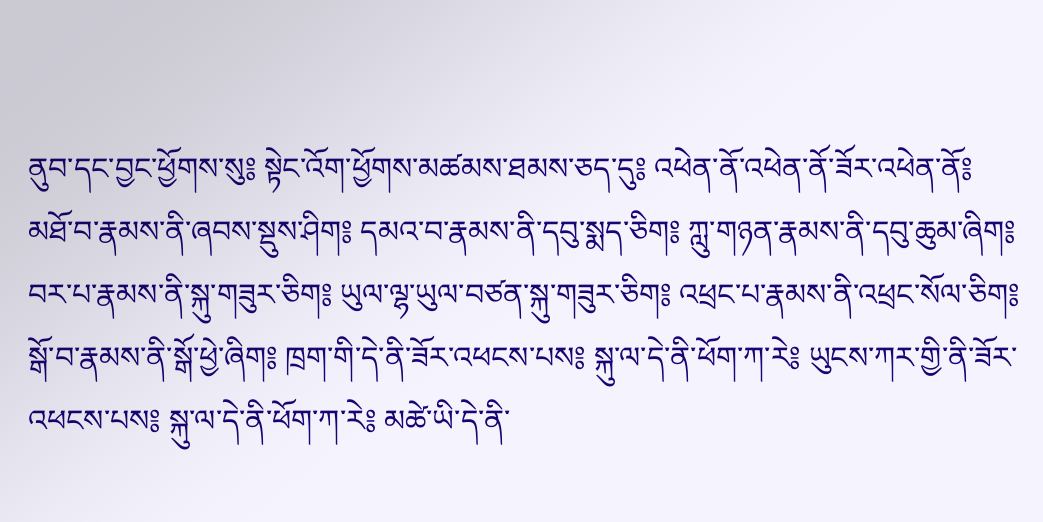ནུབ་དང་བྱང་ཕྱོགས་སུ༔ སྟེང་འོག་ཕྱོགས་མཚམས་ཐམས་ཅད་དུ༔ འཕེན་ནོ་འཕེན་ནོ་ཟོར་འཕེན་ནོ༔ མཐོ་བ་རྣམས་ནི་ཞབས་སྡུས་ཤིག༔ དམའ་བ་རྣམས་ནི་དབུ་སྨད་ཅིག༔ ཀླུ་གཉན་རྣམས་ནི་དབུ་ཆུམ་ཞིག༔ བར་པ་རྣམས་ནི་སྐུ་གཟུར་ཅིག༔ ཡུལ་ལྷ་ཡུལ་བཙན་སྐུ་གཟུར་ཅིག༔ འཕྲང་པ་རྣམས་ནི་འཕྲང་སོལ་ཅིག༔ སྒོ་བ་རྣམས་ནི་སྒོ་ཕྱེ་ཞིག༔ ཁྲག་གི་དེ་ནི་ཟོར་འཕངས་པས༔ སྐུ་ལ་དེ་ནི་ཕོག་ཀ་རེ༔ ཡུངས་ཀར་གྱི་ནི་ཟོར་འཕངས་པས༔ སྐུ་ལ་དེ་ནི་ཕོག་ཀ་རེ༔ མཚེ་ཡི་དེ་ནི་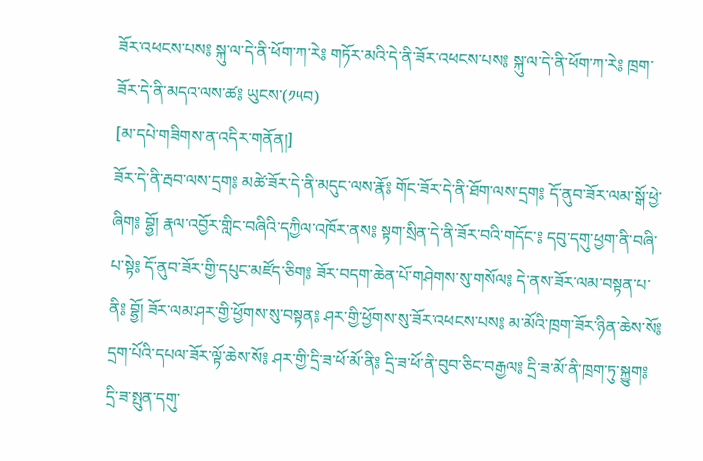ཟོར་འཕངས་པས༔ སྐུ་ལ་དེ་ནི་ཕོག་ཀ་རེ༔ གཏོར་མའི་དེ་ནི་ཟོར་འཕངས་པས༔ སྐུ་ལ་དེ་ནི་ཕོག་ཀ་རེ༔ ཁྲག་ཟོར་དེ་ནི་མདའ་ལས་ཚ༔ ཡུངས་(༡༥བ)
[མ་དཔེ་གཟིགས་ན་འདིར་གནོན།]
ཟོར་དེ་ནི་རྦབ་ལས་དྲག༔ མཚེ་ཟོར་དེ་ནི་མདུང་ལས་རྣོ༔ གོང་ཟོར་དེ་ནི་ཐོག་ལས་དྲག༔ དོ་ནུབ་ཟོར་ལམ་སྒོ་ཕྱེ་ཞིག༔ བྷྱོ། རྣལ་འབྱོར་གླིང་བཞིའི་དཀྱིལ་འཁོར་ནས༔ སྟག་སྲིན་དེ་ནི་ཟོར་བའི་གདོང་༔ དབུ་དགུ་ཕྱག་ནི་བཞི་པ་སྟེ༔ དོ་ནུབ་ཟོར་གྱི་དཔུང་མཛོད་ཅིག༔ ཟོར་བདག་ཆེན་པོ་གཤེགས་སུ་གསོལ༔ དེ་ནས་ཟོར་ལམ་བསྟན་པ་ནི༔ བྷྱོ། ཟོར་ལམ་ཤར་གྱི་ཕྱོགས་སུ་བསྟན༔ ཤར་གྱི་ཕྱོགས་སུ་ཟོར་འཕངས་པས༔ མ་མོའི་ཁྲག་ཟོར་ཉིན་ཆེས་སོ༔ དྲག་པོའི་དཔལ་ཟོར་ལྟོ་ཆེས་སོ༔ ཤར་གྱི་དྲི་ཟ་ཕོ་མོ་ནི༔ དྲི་ཟ་ཕོ་ནི་བུབ་ཅིང་བརྒྱལ༔ དྲི་ཟ་མོ་ནི་ཁྲག་ཏུ་སྐྱུག༔ དྲི་ཟ་སྤུན་དགུ་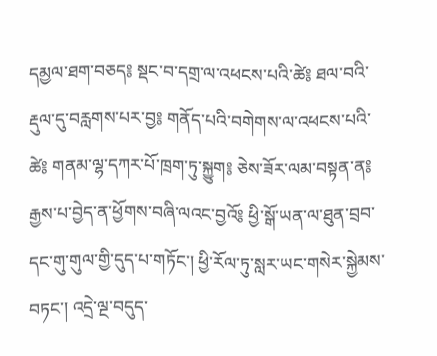དམྱལ་ཐག་བཅད༔ སྡང་བ་དགྲ་ལ་འཕངས་པའི་ཚེ༔ ཐལ་བའི་རྡུལ་དུ་བརླགས་པར་བྱ༔ གནོད་པའི་བགེགས་ལ་འཕངས་པའི་ཚེ༔ གནམ་ལྷ་དཀར་པོ་ཁྲག་ཏུ་སྐྱུག༔ ཅེས་ཟོར་ལམ་བསྟན་ན༔ རྒྱས་པ་བྱེད་ན་ཕྱོགས་བཞི་ལའང་བྱའོ༔ ཕྱི་སྒོ་ཡན་ལ་ཐུན་བྲབ་དང་གུ་གུལ་གྱི་དུད་པ་གཏོང་། ཕྱི་རོལ་ཏུ་སླར་ཡང་གསེར་སྐྱེམས་བཏང་། འདྲེ་ལྔ་བདུད་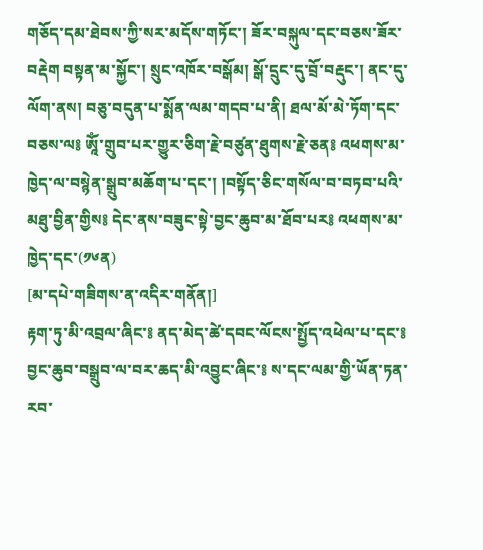གཅོད་དམ་ཐེབས་ཀྱི་སར་མདོས་གཏོང་། ཟོར་བསྐུལ་དང་བཅས་ཟོར་བརྡེག བསྟན་མ་སྐྱོང་། སྲུང་འཁོར་བསྒོམ། སྒོ་དྲུང་དུ་བྲོ་བརྡུང་། ནང་དུ་ལོག་ནས། བཅུ་བདུན་པ་སྨོན་ལམ་གདབ་པ་ནི། ཐལ་མོ་མེ་ཏོག་དང་བཅས་ལ༔ ཨཱོཾ་གྲུབ་པར་གྱུར་ཅིག་རྗེ་བཙུན་ཐུགས་རྗེ་ཅན༔ འཕགས་མ་ཁྱེད་ལ་བསྙེན་སྒྲུབ་མཆོག་པ་དང་། །བསྟོད་ཅིང་གསོལ་བ་བཏབ་པའི་མཐུ་བྱིན་གྱིས༔ དེང་ནས་བཟུང་སྟེ་བྱང་ཆུབ་མ་ཐོབ་པར༔ འཕགས་མ་ཁྱེད་དང་(༡༦ན)
[མ་དཔེ་གཟིགས་ན་འདིར་གནོན།]
རྟག་ཏུ་མི་འབྲལ་ཞིང་༔ ནད་མེད་ཚེ་དབང་ལོངས་སྤྱོད་འཕེལ་པ་དང་༔ བྱང་ཆུབ་བསྒྲུབ་ལ་བར་ཆད་མི་འབྱུང་ཞིང་༔ ས་དང་ལམ་གྱི་ཡོན་ཏན་རབ་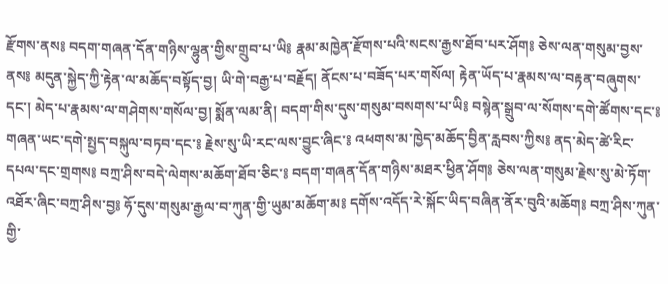རྫོགས་ནས༔ བདག་གཞན་དོན་གཉིས་ལྷུན་གྱིས་གྲུབ་པ་ཡི༔ རྣམ་མཁྱེན་རྫོགས་པའི་སངས་རྒྱས་ཐོབ་པར་ཤོག༔ ཅེས་ལན་གསུམ་བྱས་ནས༔ མདུན་སྐྱེད་ཀྱི་རྟེན་ལ་མཆོད་བསྟོད་བྱ། ཡི་གེ་བརྒྱ་པ་བརྗོད། ནོངས་པ་བཟོད་པར་གསོལ། རྟེན་ཡོད་པ་རྣམས་ལ་བརྟན་བཞུགས་དང་། མེད་པ་རྣམས་ལ་གཤེགས་གསོལ་བྱ། སྨོན་ལམ་ནི། བདག་གིས་དུས་གསུམ་བསགས་པ་ཡི༔ བསྙེན་སྒྲུབ་ལ་སོགས་དགེ་ཚོགས་དང་༔ གཞན་ཡང་དགེ་སྤྱད་བསྐུལ་བཏབ་དང་༔ རྗེས་སུ་ཡི་རང་ལས་བྱུང་ཞིང་༔ འཕགས་མ་ཁྱེད་མཆོད་བྱིན་རླབས་ཀྱིས༔ ནད་མེད་ཚེ་རིང་དཔལ་དང་གྲགས༔ བཀྲ་ཤིས་བདེ་ལེགས་མཆོག་ཐོབ་ཅིང་༔ བདག་གཞན་དོན་གཉིས་མཐར་ཕྱིན་ཤོག༔ ཅེས་ལན་གསུམ་རྗེས་སུ་མེ་ཏོག་འཐོར་ཞིང་བཀྲ་ཤིས་བྱ༔ ཧོ་དུས་གསུམ་རྒྱལ་བ་ཀུན་གྱི་ཡུམ་མཆོག་མ༔ དགོས་འདོད་རེ་སྐོང་ཡིད་བཞིན་ནོར་བུའི་མཆོག༔ བཀྲ་ཤིས་ཀུན་གྱི་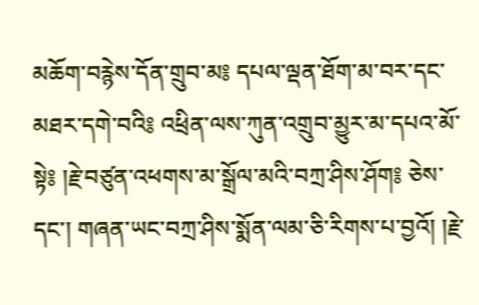མཆོག་བརྙེས་དོན་གྲུབ་མ༔ དཔལ་ལྡན་ཐོག་མ་བར་དང་མཐར་དགེ་བའི༔ འཕྲིན་ལས་ཀུན་འགྲུབ་མྱུར་མ་དཔའ་མོ་སྟེ༔ །རྗེ་བཙུན་འཕགས་མ་སྒྲོལ་མའི་བཀྲ་ཤིས་ཤོག༔ ཅེས་དང་། གཞན་ཡང་བཀྲ་ཤིས་སྨོན་ལམ་ཅི་རིགས་པ་བྱའོ། །རྗེ་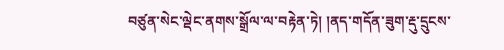བཙུན་སེང་ལྡེང་ནགས་སྒྲོལ་ལ་བརྟེན་ཏེ། །ནད་གདོན་ཟུག་རྡུ་དྲུངས་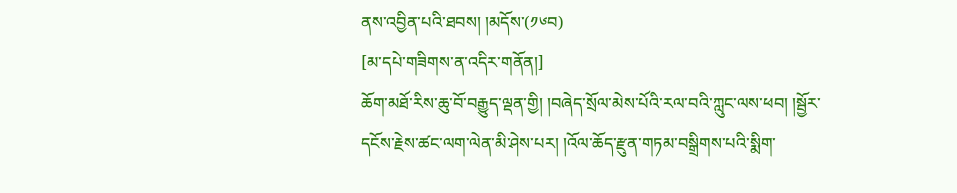ནས་འབྱིན་པའི་ཐབས། །མདོས་(༡༦བ)
[མ་དཔེ་གཟིགས་ན་འདིར་གནོན།]
ཆོག་མཐོ་རིས་ཆུ་བོ་བརྒྱུད་ལྡན་གྱི། །བཞེད་སྲོལ་མེས་པོའི་རལ་བའི་ཀླུང་ལས་ཕབ། །སྦྱོར་དངོས་རྗེས་ཚང་ལག་ལེན་མི་ཤེས་པར། །འོལ་ཆོད་རྫུན་གཏམ་བསྒྲིགས་པའི་སྨིག་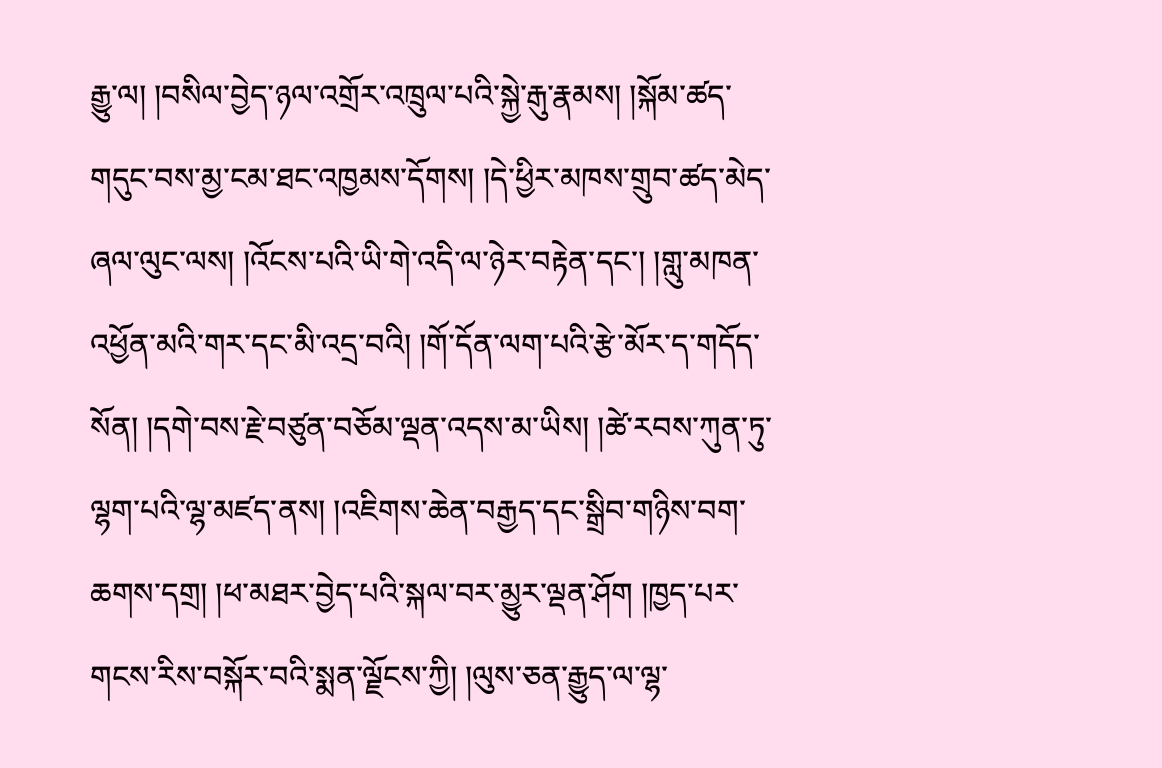རྒྱུ་ལ། །བསིལ་བྱེད་ཉལ་འགྲོར་འཁྲུལ་པའི་སྐྱེ་རྒུ་རྣམས། །སྐོམ་ཚད་གདུང་བས་མྱ་ངམ་ཐང་འཁྱམས་དོགས། །དེ་ཕྱིར་མཁས་གྲུབ་ཚད་མེད་ཞལ་ལུང་ལས། །འོངས་པའི་ཡི་གེ་འདི་ལ་ཉེར་བརྟེན་དང་། །གླུ་མཁན་འཕྱོན་མའི་གར་དང་མི་འདྲ་བའི། །གོ་དོན་ལག་པའི་རྩེ་མོར་ད་གདོད་སོན། །དགེ་བས་རྗེ་བཙུན་བཅོམ་ལྡན་འདས་མ་ཡིས། །ཚེ་རབས་ཀུན་ཏུ་ལྷག་པའི་ལྷ་མཛད་ནས། །འཇིགས་ཆེན་བརྒྱད་དང་སྒྲིབ་གཉིས་བག་ཆགས་དགྲ། །ཕ་མཐར་བྱེད་པའི་སྐལ་བར་མྱུར་ལྡན་ཤོག །ཁྱད་པར་གངས་རིས་བསྐོར་བའི་སྨན་ལྗོངས་ཀྱི། །ལུས་ཅན་རྒྱུད་ལ་ལྷ་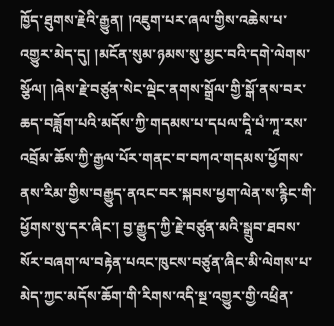ཁྱོད་ཐུགས་རྗེའི་རྒྱུན། །འཇུག་པར་ཞལ་གྱིས་འཆེས་པ་འགྱུར་མེད་དུ། །མངོན་སུམ་ཉམས་སུ་མྱང་བའི་དགེ་ལེགས་སྩོལ། །ཞེས་རྗེ་བཙུན་སེང་ལྡེང་ནགས་སྒྲོལ་གྱི་སྒོ་ནས་བར་ཆད་བཟློག་པའི་མདོས་ཀྱི་གདམས་པ་དཔལ་དཱི་པཾ་ཀཱ་རས་འབྲོམ་ཆོས་ཀྱི་རྒྱལ་པོར་གནང་བ་བཀའ་གདམས་ཕྱོགས་ནས་རིམ་གྱིས་བརྒྱུད་ནའང་བར་སྐབས་ཕྱག་ལེན་ས་རྙིང་གི་ཕྱོགས་སུ་དར་ཞིང་། བྱ་རྒྱུད་ཀྱི་རྗེ་བཙུན་མའི་སྒྲུབ་ཐབས་སོར་བཞག་ལ་བརྟེན་པའང་ཁུངས་བཙུན་ཞིང་མི་ལེགས་པ་མེད་ཀྱང་མདོས་ཆོག་གི་རིགས་འདི་སྔ་འགྱུར་གྱི་འཕྲིན་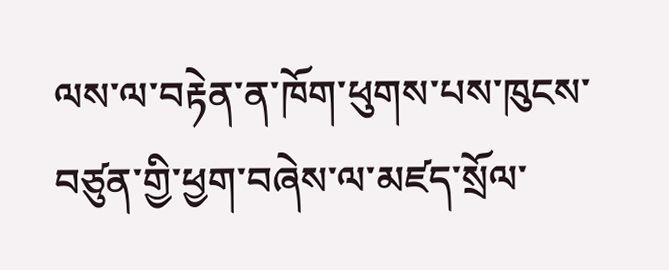ལས་ལ་བརྟེན་ན་ཁོག་ཕུགས་པས་ཁུངས་བཙུན་གྱི་ཕྱག་བཞེས་ལ་མཛད་སྲོལ་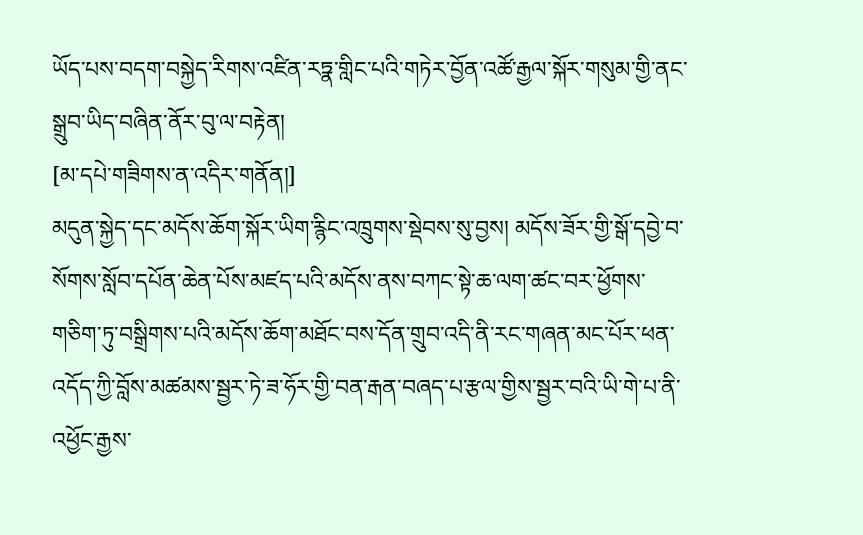ཡོད་པས་བདག་བསྐྱེད་རིགས་འཛིན་རཏྣ་གླིང་པའི་གཏེར་བྱོན་འཚོ་རྒྱལ་སྐོར་གསུམ་གྱི་ནང་སྒྲུབ་ཡིད་བཞིན་ནོར་བུ་ལ་བརྟེན།
[མ་དཔེ་གཟིགས་ན་འདིར་གནོན།]
མདུན་སྐྱེད་དང་མདོས་ཆོག་སྐོར་ཡིག་རྙིང་འཁྲུགས་སྡེབས་སུ་བྱས། མདོས་ཟོར་གྱི་སྒོ་དབྱེ་བ་སོགས་སློབ་དཔོན་ཆེན་པོས་མཛད་པའི་མདོས་ནས་བཀང་སྟེ་ཆ་ལག་ཚང་བར་ཕྱོགས་གཅིག་ཏུ་བསྒྲིགས་པའི་མདོས་ཆོག་མཐོང་བས་དོན་གྲུབ་འདི་ནི་རང་གཞན་མང་པོར་ཕན་འདོད་ཀྱི་བློས་མཚམས་སྦྱར་ཏེ་ཟ་ཧོར་གྱི་བན་རྒན་བཞད་པ་རྩལ་གྱིས་སྦྱར་བའི་ཡི་གེ་པ་ནི་འཕྱོང་རྒྱས་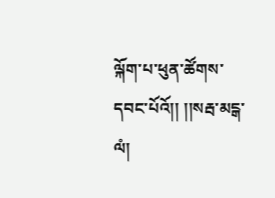ལྐོག་པ་ཕུན་ཚོགས་དབང་པོའོ།། །།སརྦ་མངྒ་ལཾ།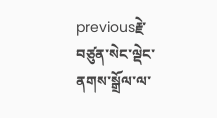previousརྗེ་བཙུན་སེང་ལྡེང་ནགས་སྒྲོལ་ལ་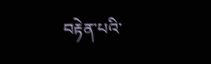བརྟེན་པའི་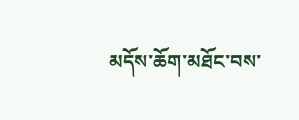མདོས་ཆོག་མཐོང་བས་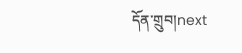དོན་གྲུབ།next